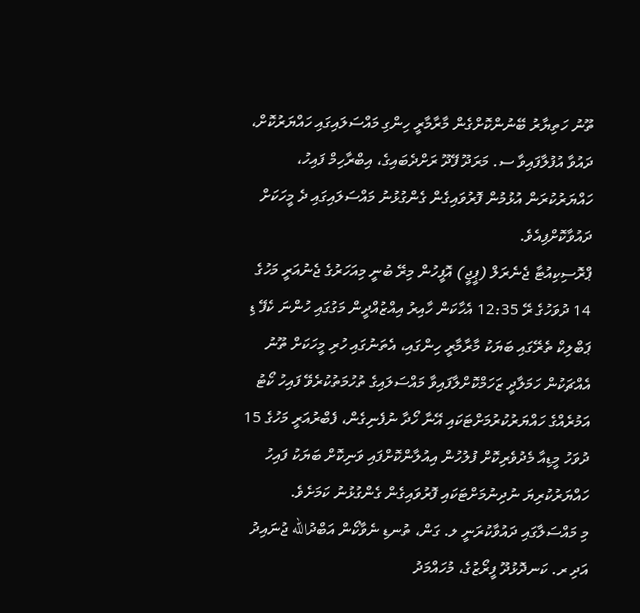ތޫނު ހަތިޔާރު ބޭނުންކޮށްގެން މާރާމާރީ ހިންގި މައްސަލައިގައި ހައްޔަރުކޮށް، ދައުވާ އުފުލާފައިވާ ސ. މަރަދޫ ފޭދޫ ރަށްދެބައިގެ، އިބްރާހިމް ފައިހު، ހައްޔަރުކުރަން އުޅުމުން ފޮރުވައިގެން ގެންގުޅުނު މައްސަލައިގައި ދެ މީހަކަށް ދައުވާކޮށްފިއެވެ.
ޕްރޮސިކިއުޓާ ޖެނެރަލް (ޕީޖީ) އޮފީހުން މިރޭ ބުނީ މިއަހަރުގެ ޖެނުއަރީ މަހުގެ 14 ދުވަހުގެ ރޭ 12:35 އެހާކަން ހާއިރު އިއްޒުއްދީން މަގުގައި ހުންނަ ކެފޭ ޑި ޕަބްލިކް ތެރޭގައި ބަޔަކު މާރާމާރީ ހިންގައި، އެތަނުގައި ހުރި މީހަކަށް ތޫނު އެއްޗަކުން ހަމަލާދީ ޒަހަމްކޮށްލާފައިވާ މައްސަލައިގެ ތުހުމަތުކުރެވޭ ފައިހު ކޯޓު އަމުރެއްގެ ހައްޔަރުކުރުމަށްޓަކައި އޭނާ ހޯދާ ނުފެނިގެން، ފެބްރުއަރީ މަހުގެ 15 ދުވަހު މީޑިއާ މެދުވެރިކޮށް ފުލުހުން އިއުލާންކޮށްފައި ވަނިކޮށް ބަޔަކު ފައިހު ހައްޔަރުކުރިޔަ ނުދިނުމަށްޓަކައި ފޮރުވައިގެން ގެންގުޅުނު ކަމަށެވެ.
މި މައްސަލާގައި ދައުވާކުރަނީ ލ. ގަން، ތުނޑި ނެވާކޯން އަބްދުالله ޖުނައިދު އަދި ރ. ކަނދޮޅުދޫ ފީރޯޒުގެ، މުހައްމަދު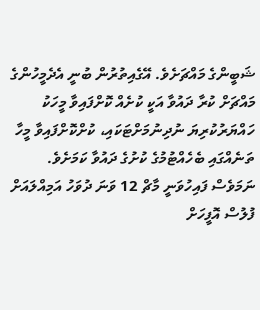ޝަބީންގެ މައްޗަށެވެ. އޭގެއިތުރުން ބުނީ އެދެމީހުންގެ މައްޗަށް ކުރާ ދައުވާ އަކީ ކުށެއް ކޮށްފައިވާ މީހަކު ހައްޔަރުކުރިޔަ ނުދިނުމަށްޓަކައި، ކުށްކޮށްފައިވާ މީހާ ތަނެއްގައި ބެހެއްޓުމުގެ ކުށުގެ ދައުވާ ކަމަށެވެ. ނަމަވެސް ފައިހުވަނީ މާޗް 12 ވަނަ ދުވަހު އަމިއްލައަށް ފުލުސް އޮފީހަށް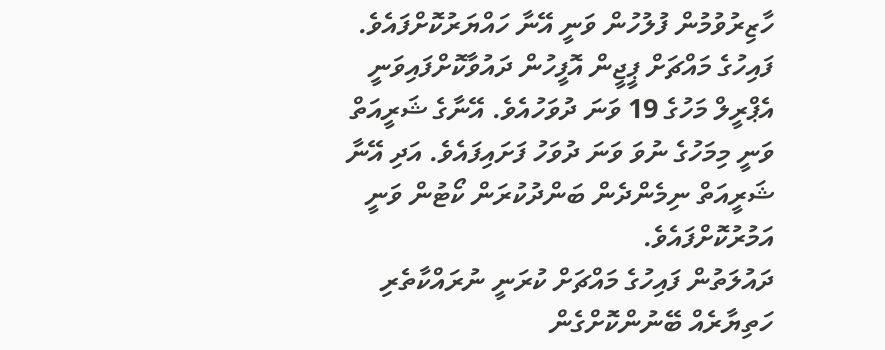ހާޒިރުވުމުން ފުލުހުން ވަނީ އޭނާ ހައްޔަރުކޮށްފައެވެ.
ފައިހުގެ މައްޗަށް ޕީޖީން އޮފީހުން ދައުވާކޮށްފައިވަނީ އެޕްރީލް މަހުގެ 19 ވަނަ ދުވަހުއެވެ. އޭނާގެ ޝަރީއަތް ވަނީ މިމަހުގެ ނުވަ ވަނަ ދުވަހު ފަށައިފައެވެ. އަދި އޭނާ ޝަރީއަތް ނިމެންދެން ބަންދުކުރަން ކޯޓުން ވަނީ އަމުރުކޮށްފައެވެ.
ދައުލަތުން ފައިހުގެ މައްޗަށް ކުރަނީ ނުރައްކާތެރި ހަތިޔާރެއް ބޭނުންކޮށްގެން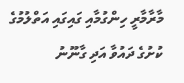މާރާމާރީ ހިންގުމާއި ގައިގައި އަތްލުމުގެ ކުށުގެ ދައުވާ އަދި ގާނޫނު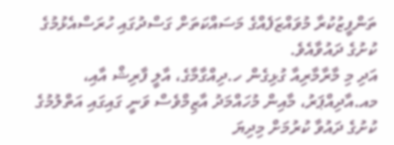ތަންފީޒުކުރާ މުވައްޒަފެއްގެ މަސައްކަތަށް ގަސްދުގައި ހުރަސްއެޅުމުގެ ކުށުގެ ދައުވާއެވެ.
އަދި މި މާރާމާރިއާ ގުޅިގެން ހ.ދިއްގާމާގެ، އާލީ ފާރިޝް އާއި، މއ.އާދިއްޕަރު، މާއިން މުހައްމަދު އާޒިމްވެސް ވަނީ ގައިގައި އަތްލުމުގެ ކުށުގެ ދައުވާ ކުރުމަށް މިދިޔަ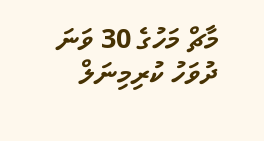މާޗް މަހުގެ 30 ވަނަ ދުވަހު ކުރިމިނަލް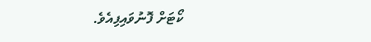ކޯޓަށް ފޮނުވައިފިއެވެ.